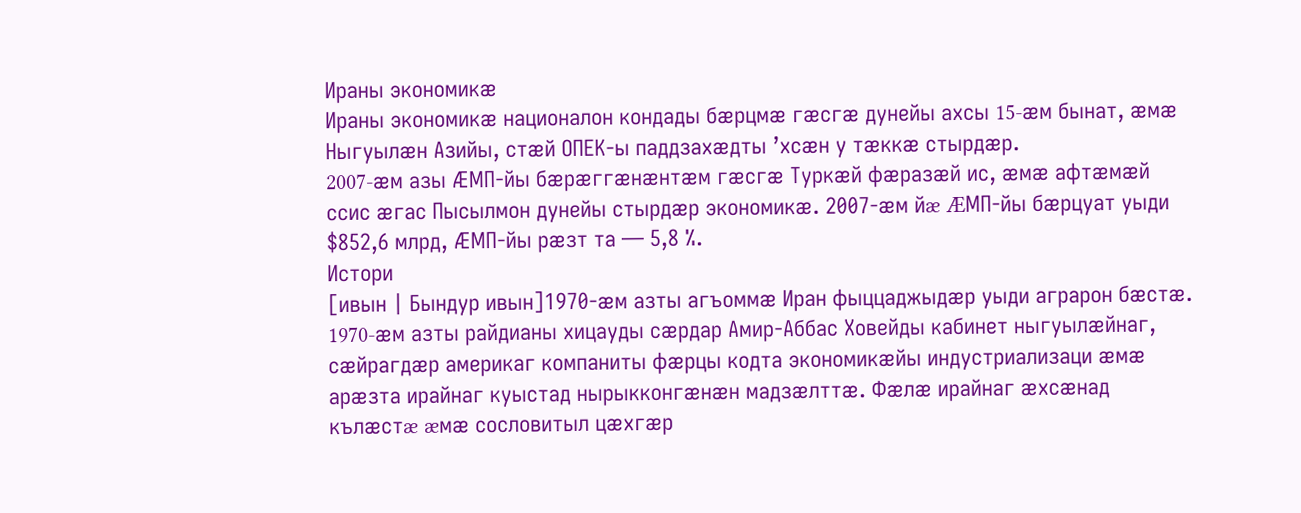Ираны экономикæ
Ираны экономикæ националон кондады бæрцмæ гæсгæ дунейы ахсы 15-æм бынат, æмæ Ныгуылæн Азийы, стæй ОПЕК-ы паддзахæдты ’хсæн у тæккæ стырдæр.
2007-æм азы ÆМП-йы бæрæггæнæнтæм гæсгæ Туркæй фæразæй ис, æмæ афтæмæй ссис æгас Пысылмон дунейы стырдæр экономикæ. 2007-æм йæ ÆМП-йы бæрцуат уыди $852,6 млрд, ÆМП-йы рæзт та — 5,8 %.
Истори
[ивын | Бындур ивын]1970-æм азты агъоммæ Иран фыццаджыдæр уыди аграрон бæстæ. 1970-æм азты райдианы хицауды сæрдар Амир-Аббас Ховейды кабинет ныгуылæйнаг, сæйрагдæр америкаг компаниты фæрцы кодта экономикæйы индустриализаци æмæ арæзта ирайнаг куыстад нырыкконгæнæн мадзæлттæ. Фæлæ ирайнаг æхсæнад кълæстæ æмæ сословитыл цæхгæр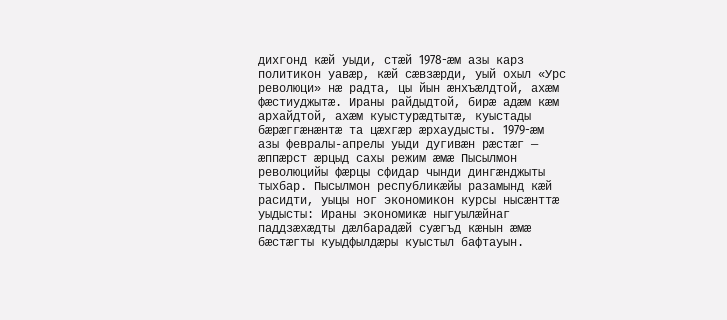дихгонд кæй уыди, стæй 1978-æм азы карз политикон уавæр, кæй сæвзæрди, уый охыл «Урс революци» нæ радта, цы йын æнхъæлдтой, ахæм фæстиуджытæ. Ираны райдыдтой, бирæ адæм кæм архайдтой, ахæм куыстурæдтытæ, куыстады бæрæггæнæнтæ та цæхгæр æрхаудысты. 1979-æм азы февралы-апрелы уыди дугивæн рæстæг — æппæрст æрцыд сахы режим æмæ Пысылмон революцийы фæрцы сфидар чынди дингæнджыты тыхбар. Пысылмон республикæйы разамынд кæй расидти, уыцы ног экономикон курсы нысæнттæ уыдысты: Ираны экономикæ ныгуылæйнаг паддзæхæдты дæлбарадæй суæгъд кæнын æмæ бæстæгты куыдфылдæры куыстыл бафтауын.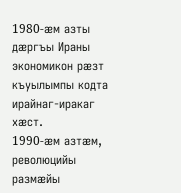1980-æм азты дæргъы Ираны экономикон рæзт къуылымпы кодта ирайнаг-иракаг хæст.
1990-æм азтæм, революцийы размæйы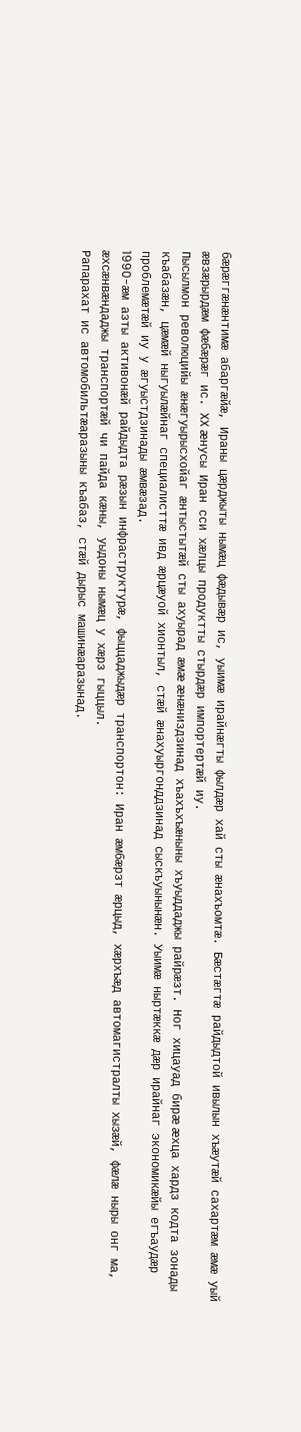бæрæггæнæнтимæ абаргæйæ, Ираны цæрджыты нымæц фæдывæр ис, уыимæ ирайнæгты фылдæр хай сты æнахъомтæ. Бæстæгтæ райдыдтой ивылын хъæутæй сахартæм æмæ уый æвзæрырдæм фæбæрæг ис. XX æнусы Иран сси хæлцы продуктты стырдæр импортертæй иу.
Пысылмон революцийы æнæгуырысхойаг æнтыстытæй сты ахуырад æмæ æнæниздзинад хъахъхъæныны хъуыддаджы райрæзт. Ног хицауад бирæ æхца хардз кодта зонады къабазæн, цæмæй ныгуылæйнаг специалисттæ ивд æрцæуой хионтыл, стæй æнахуыргонддзинад сыскъуынынæн. Уыимæ ныртæккæ дæр ирайнаг экономикæйы егъаудæр проблемæтæй иу у æгуыстдзинады æмвæзад.
1990-æм азты активонæй райдыдта рæзын инфраструктурæ, фыццаджыдæр транспортон: Иран æмбæрзт æрцыд, хæрхъæд автомагистралты хызæй, фæлæ ныры онг ма, æхсæнвæндаджы транспортæй чи пайда кæны, уыдоны нымæц у хæрз гыццыл.
Рапарахат ис автомобильтæаразыны къабаз, стæй дырыс машинæаразынад.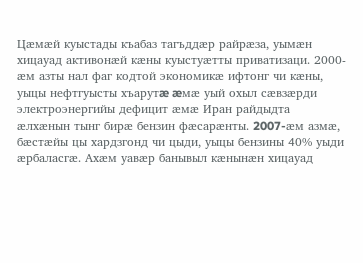Цæмæй куыстады къабаз тагъддæр райрæза, уымæн хицауад активонæй кæны куыстуæтты приватизаци. 2000-æм азты нал фаг кодтой экономикæ ифтонг чи кæны, уыцы нефтгуысты хъарутæ æмæ уый охыл сæвзæрди электроэнергийы дефицит æмæ Иран райдыдта æлхæнын тынг бирæ бензин фæсарæнты. 2007-æм азмæ, бæстæйы цы хардзгонд чи цыди, уыцы бензины 40% уыди æрбаласгæ. Ахæм уавæр банывыл кæнынæн хицауад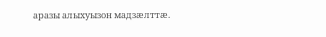аразы алыхуызон мадзæлттæ.